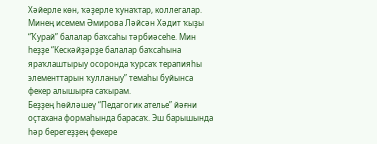Хәйерле көн, ҡәҙерле ҡунаҡтар, коллегалар. Минең исемем Әмирова Ләйсән Хәдит ҡыҙы “Ҡурай” балалар баҡсаһы тәрбиәсеһе. Мин һеҙҙе “Кескәйҙәрҙе балалар баҡсаһына яраҡлаштырыу осоронда ҡурсаҡ терапияһы элементтарын ҡулланыу” темаһы буйынса фекер алышырға саҡырам.
Беҙҙең һөйләшеү “Педагогик ателье” йәғни оҫтахана формаһында барасаҡ. Эш барышында һәр берегеҙҙең фекере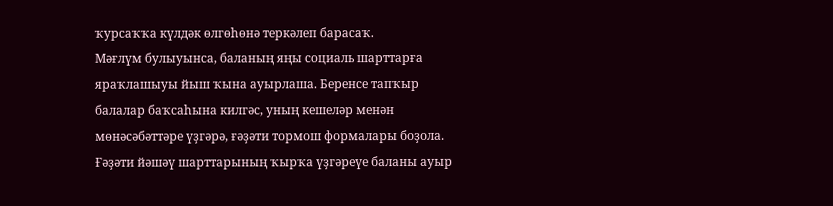ҡурсаҡҡа күлдәк өлгөһөнә теркәлеп барасаҡ.
Мәғлүм булыуынса, баланың яңы социаль шарттарға яраҡлашыуы йыш ҡына ауырлаша. Беренсе тапҡыр балалар баҡсаһына килгәс, уның кешеләр менән мөнәсәбәттәре үҙгәрә, ғәҙәти тормош формалары боҙола. Ғәҙәти йәшәү шарттарының ҡырҡа үҙгәреүе баланы ауыр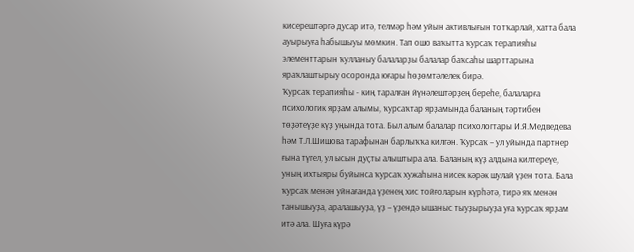кисерештәргә дусар итә, телмәр һәм уйын активлығын тотҡарлай, хатта бала ауырыуға һабышыуы мөмкин. Тап ошо ваҡытта ҡурсаҡ терапияһы элементтарын ҡулланыу балаларҙы балалар баҡсаһы шарттарына яраҡлаштырыу осоронда юғары һөҙөмтәлелек бирә.
Ҡурсаҡ терапияһы - киң таралған йүнәлештәрҙең береһе, балаларға психологик ярҙам алымы, ҡурсаҡтар ярҙамында баланың тәртибен төҙәтеүҙе күҙ уңында тота. Был алым балалар психологтары И.Я.Медведева һәм Т.Л.Шишова тарафынан барлыҡҡа килгән. Ҡурсаҡ – ул уйында партнер ғына түгел, ул ысын дуҫты алыштыра ала. Баланың күҙ алдына килтереүе, уның ихтыяры буйынса ҡурсаҡ хужаһына нисек кәрәк шулай үҙен тота. Бала ҡурсаҡ менән уйнағанда үҙенең хис тойғоларын күрһәтә, тирә яҡ менән танышыуҙа, аралашыуҙа, үҙ – үҙендә ышаныс тыуҙырыуҙа уға ҡурсаҡ ярҙам итә ала. Шуға күрә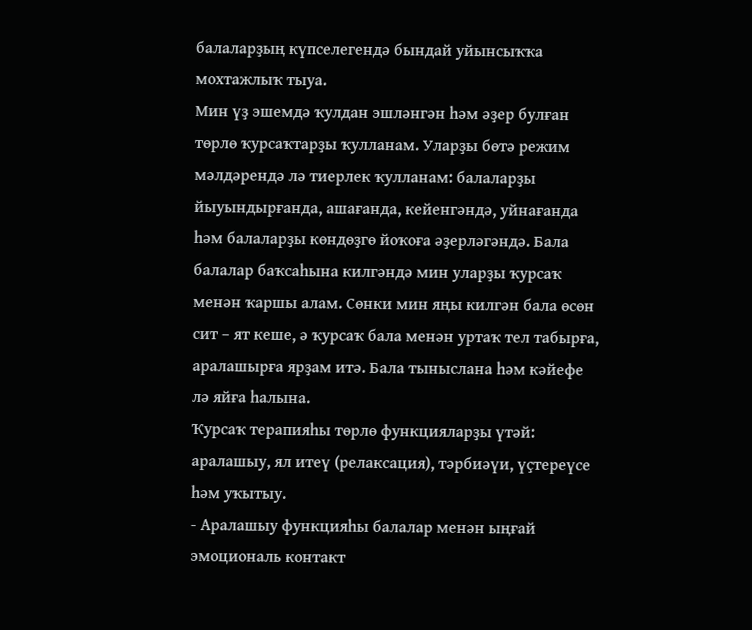балаларҙың күпселегендә бындай уйынсыҡҡа мохтажлыҡ тыуа.
Мин үҙ эшемдә ҡулдан эшләнгән һәм әҙер булған төрлө ҡурсаҡтарҙы ҡулланам. Уларҙы бөтә режим мәлдәрендә лә тиерлек ҡулланам: балаларҙы йыуындырғанда, ашағанда, кейенгәндә, уйнағанда һәм балаларҙы көндөҙгө йоҡоға әҙерләгәндә. Бала балалар баҡсаһына килгәндә мин уларҙы ҡурсаҡ менән ҡаршы алам. Сөнки мин яңы килгән бала өсөн сит – ят кеше, ә ҡурсаҡ бала менән уртаҡ тел табырға, аралашырға ярҙам итә. Бала тыныслана һәм кәйефе лә яйға һалына.
Ҡурсаҡ терапияһы төрлө функцияларҙы үтәй: аралашыу, ял итеү (релаксация), тәрбиәүи, үҫтереүсе һәм уҡытыу.
- Аралашыу функцияһы балалар менән ыңғай эмоциональ контакт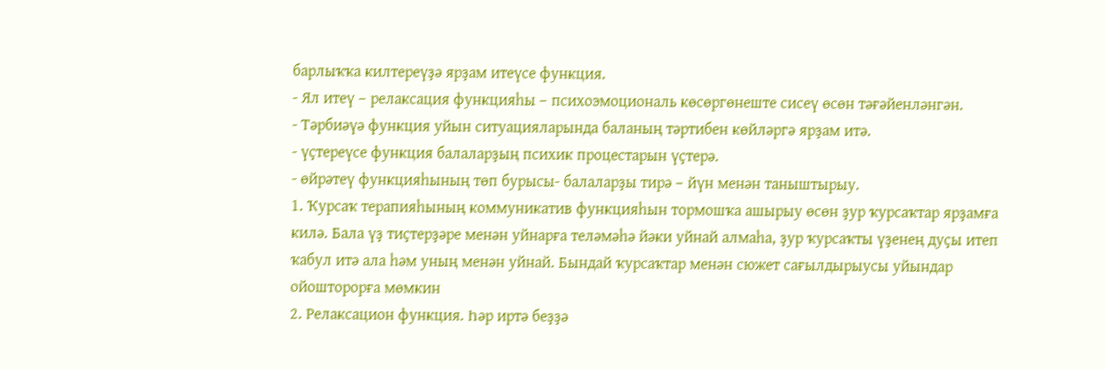барлыҡҡа килтереүҙә ярҙам итеүсе функция.
- Ял итеү – релаксация функцияһы – психоэмоциональ көсөргөнеште сисеү өсөн тәғәйенләнгән.
- Тәрбиәүә функция уйын ситуацияларында баланың тәртибен көйләргә ярҙам итә.
- үҫтереүсе функция балаларҙың психик процестарын үҫтерә.
- өйрәтеү функцияһының төп бурысы- балаларҙы тирә – йүн менән таныштырыу.
1. Ҡурсаҡ терапияһының коммуникатив функцияһын тормошҡа ашырыу өсөн ҙур ҡурсаҡтар ярҙамға килә. Бала үҙ тиҫтерҙәре менән уйнарға теләмәһә йәки уйнай алмаһа, ҙур ҡурсаҡты үҙенең дуҫы итеп ҡабул итә ала һәм уның менән уйнай. Бындай ҡурсаҡтар менән сюжет сағылдырыусы уйындар ойошторорға мөмкин
2. Релаксацион функция. Һәр иртә беҙҙә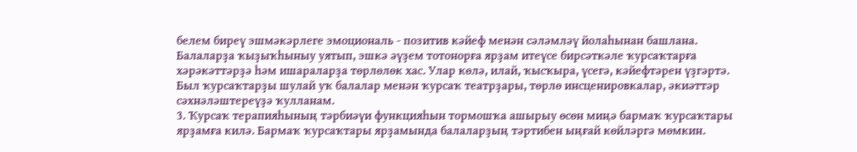белем биреү эшмәкәрлеге эмоциональ - позитив кәйеф менән сәләмләү йолаһынан башлана. Балаларҙа ҡыҙыҡһыныу уятып, эшкә әүҙем тотонорға ярҙам итеүсе бирсәткәле ҡурсаҡтарға хәрәкәттәрҙә һәм ишараларҙа төрлөлөк хас. Улар көлә, илай, ҡысҡыра, үсегә, кәйефтәрен үҙгәртә. Был ҡурсаҡтарҙы шулай уҡ балалар менән ҡурсаҡ театрҙары, төрлө инсценировкалар, әкиәттәр сәхнәләштереүҙә ҡулланам.
3. Ҡурсаҡ терапияһының тәрбиәүи функцияһын тормошҡа ашырыу өсөн миңә бармаҡ ҡурсаҡтары ярҙамға килә. Бармаҡ ҡурсаҡтары ярҙамында балаларҙың тәртибен ыңғай көйләргә мөмкин.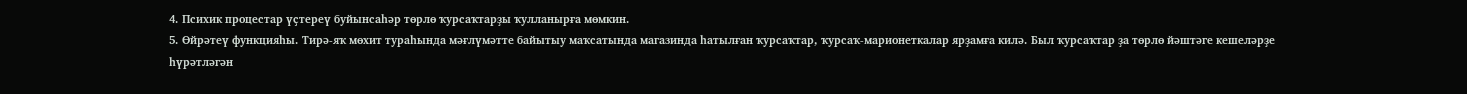4. Психик процестар үҫтереү буйынсаһәр төрлө ҡурсаҡтарҙы ҡулланырға мөмкин.
5. Өйрәтеү функцияһы. Тирә-яҡ мөхит тураһында мәғлүмәтте байытыу маҡсатында магазинда һатылған ҡурсаҡтар, ҡурсаҡ-марионеткалар ярҙамға килә. Был ҡурсаҡтар ҙа төрлө йәштәге кешеләрҙе һүрәтләгән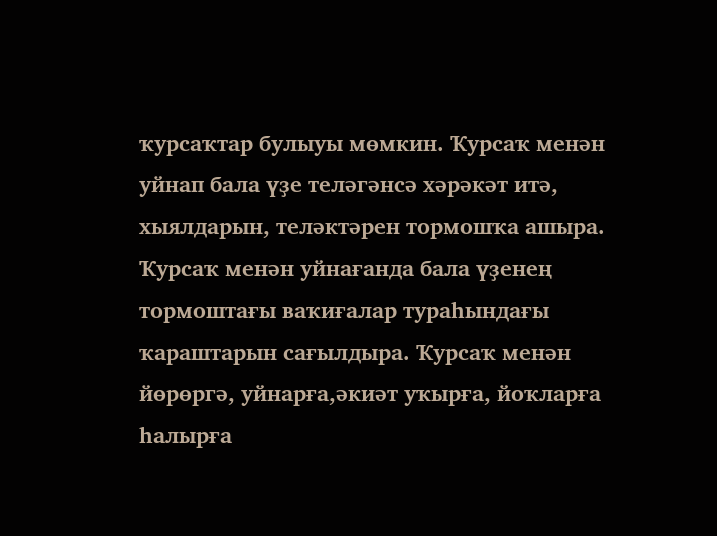ҡурсаҡтар булыуы мөмкин. Ҡурсаҡ менән уйнап бала үҙе теләгәнсә хәрәкәт итә, хыялдарын, теләктәрен тормошҡа ашыра. Ҡурсаҡ менән уйнағанда бала үҙенең тормоштағы ваҡиғалар тураһындағы ҡараштарын сағылдыра. Ҡурсаҡ менән йөрөргә, уйнарға,әкиәт уҡырға, йоҡларға һалырға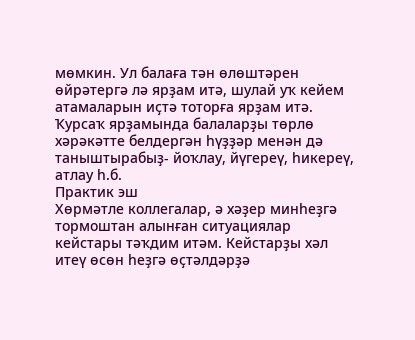мөмкин. Ул балаға тән өлөштәрен өйрәтергә лә ярҙам итә, шулай уҡ кейем атамаларын иҫтә тоторға ярҙам итә. Ҡурсаҡ ярҙамында балаларҙы төрлө хәрәкәтте белдергән һүҙҙәр менән дә таныштырабыҙ- йоҡлау, йүгереү, һикереү, атлау һ.б.
Практик эш
Хөрмәтле коллегалар, ә хәҙер минһеҙгә тормоштан алынған ситуациялар кейстары тәҡдим итәм. Кейстарҙы хәл итеү өсөн һеҙгә өҫтәлдәрҙә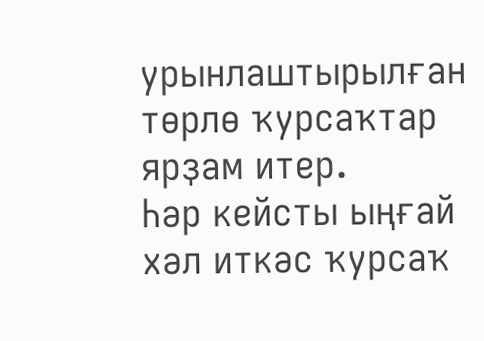урынлаштырылған төрлө ҡурсаҡтар ярҙам итер.
Һәр кейсты ыңғай хәл иткәс ҡурсаҡ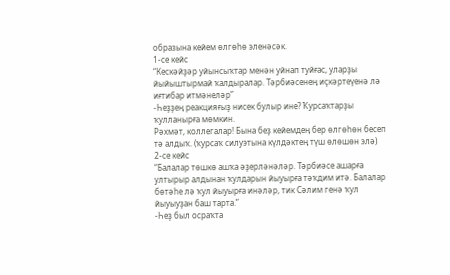образына кейем өлгөһө эленәсәк.
1-се кейс
“Кескәйҙәр уйынсыҡтар менән уйнап туйғас, уларҙы йыйыштырмай ҡалдыралар. Тәрбиәсенең иҫкәртеүенә лә иғтибар итмәнеләр”
-Һеҙҙең реакцияғыҙ нисек булыр ине? Ҡурсаҡтарҙы ҡулланырға мөмкин.
Рәхмәт, коллегалар! Бына беҙ кейемдең бер өлгөһөн бесеп тә алдыҡ. (ҡурсаҡ силуэтына күлдәктең түш өлөшөн элә)
2-се кейс
“Балалар төшкө ашҡа әҙерләнәләр. Тәрбиәсе ашарға ултырыр алдынан ҡулдарын йыуырға тәҡдим итә. Балалар бөтәһе лә ҡул йыуырға инәләр, тик Сәлим генә ҡул йыуыуҙан баш тарта.”
-Һеҙ был осраҡта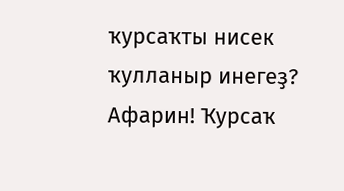ҡурсаҡты нисек ҡулланыр инегеҙ?
Афарин! Ҡурсаҡ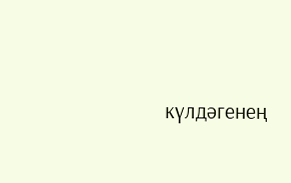күлдәгенең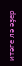итәге лә әҙер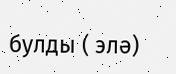булды ( элә)